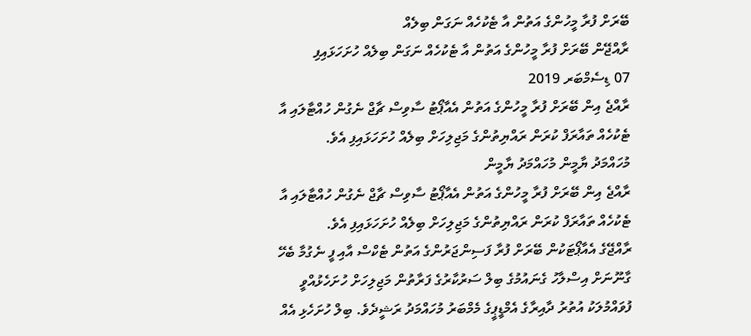ބޭރަށް ފުރާ މީހުންގެ އަތުން އާ ޓެކުހެއް ނަގަން ބިލެއް
ރާއްޖޭން ބޭރަށް ފުރާ މީހުންގެ އަތުން އާ ޓެކުހެއް ނަގަން ބިލެއް ހުށަހަޅައިފި
07 ޑިސެމްބަރ 2019
ރާއްޖެ އިން ބޭރަށް ފުރާ މީހުންގެ އަތުން އެއާޕޯޓު ސާވިސް ޗާޖް ނެގުން ހުއްޓާލައި އާ ޓެކުހެއް ތައާރަފް ކުރަން ރައްޔިތުންގެ މަޖިލިހަށް ބިލެއް ހުށަހަޅައިފި އެވެ.
މުހައްމަދު ޔާމީން މުހައްމަދު ޔާމީން
ރާއްޖެ އިން ބޭރަށް ފުރާ މީހުންގެ އަތުން އެއާޕޯޓު ސާވިސް ޗާޖް ނެގުން ހުއްޓާލައި އާ ޓެކުހެއް ތައާރަފް ކުރަން ރައްޔިތުންގެ މަޖިލިހަށް ބިލެއް ހުށަހަޅައިފި އެވެ.
ރާއްޖޭގެ އެއާޕޯޓަކުން ބޭރަށް ފުރާ ފަސިންޖަރުންގެ އަތުން ޓެކްސް އާއި ފީ ނެގުމާ ބެހޭ ގާނޫނަށް އިސްލާހު ގެނައުމުގެ ބިލް ސަރުކާރުގެ ފަރާތުން މަޖިލިހަށް ހުށަހެޅުއްވީ ފުވައްމުލަކު އުތުރު ދާއިރާގެ އެމްޑީޕީގެ މެމްބަރު މުހައްމަދު ރަޝީދެވެ. ބިލް ހުށަހެޅި އެއް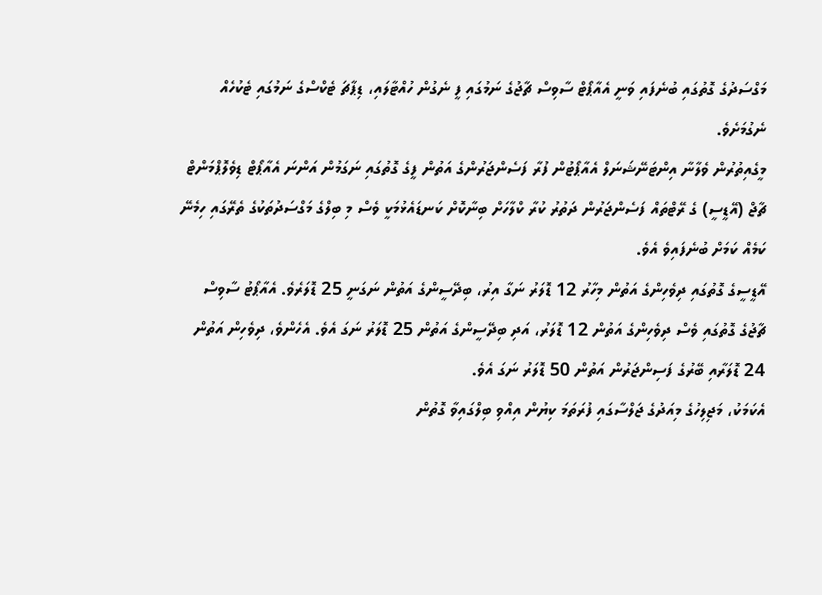މަގްސަދުގެ ގޮތުގައި ބުނެފައި ވަނީ އެއާޕޯޓް ސާވިސް ޗާޖުގެ ނަމުގައި ފީ ނެގުން ހުއްޓާލައި، ޑިޕާޗަ ޓެކްސްގެ ނަމުގައި ޓެކުހެއް ނެގުމަށެވެ.
މީގެއިތުރުން ވެލާނާ އިންޓަނޭޝަނަލް އެއާޕޯޓުން ފުރާ ފަސެންޖަރުންގެ އަތުން ފީގެ ގޮތުގައި ނަގަމުން އަންނަ އެއާޕޯޓް ޑިވެލޮޕްމަންޓް ޗާޖް (އޭޑީސީ) ގެ ރޭޓްތައް ފަސެންޖަރުން ދަތުރު ކުރާ ކްލާހަށް ބިނާކޮށް ކަނޑައެޅުމަކީ ވެސް މި ބިލްގެ މަގްސަދުތަކުގެ ތެރޭގައި ހިމެނޭ ކަމެއް ކަމަށް ބުނެފައިވެ އެވެ.
އޭޑީސީގެ ގޮތުގައި ދިވެހިންގެ އަތުން މިހާރު 12 ޑޮލަރު ނަގާ އިރު، ބިދޭސީންގެ އަތުން ނަގަނީ 25 ޑޮލަރެވެ. އެއާޕޯޓު ސާވިސް ޗާޖުގެ ގޮތުގައި ވެސް ދިވެހިންގެ އަތުން 12 ޑޮލަރު، އަދި ބިދޭސީންގެ އަތުން 25 ޑޮލަރު ނަގަ އެވެ. އެހެންވެ، ދިވެހިން އަތުން 24 ޑޮލަރާއި ބޭރުގެ ފަސިންޖަރުން އަތުން 50 ޑޮލަރު ނަގަ އެވެ.
އެކަމަކު، މަޖިލިހުގެ މިއަދުގެ ޖަލްސާގައި ފުރަތަމަ ކިޔުން އިއްވި ބިލްގައިވާ ގޮތުން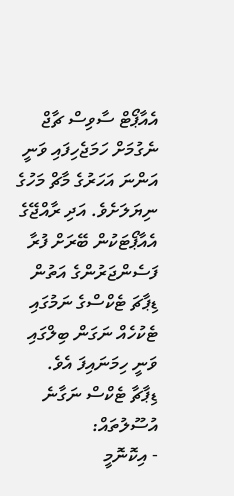އެއާޕޯޓް ސާވިސް ޗާޖް ނެގުމަށް ހަމަޖެހިފައި ވަނީ އަންނަ އަހަރުގެ މާޗް މަހުގެ ނިޔަލަށެވެ. އަދި ރާއްޖޭގެ އެއާޕޯޓަކުން ބޭރަށް ފުރާ ފަސެންޖަރުންގެ އަތުން ޑިޕާޗަ ޓެކްސްގެ ނަމުގައި ޓެކުހެއް ނަގަން ބިލްގައި ވަނީ ހިމަނައިފަ އެވެ.
ޑިޕާޗާ ޓެކްސް ނަގާނެ އުސޫލުތައް:
- އިކޮނޮމީ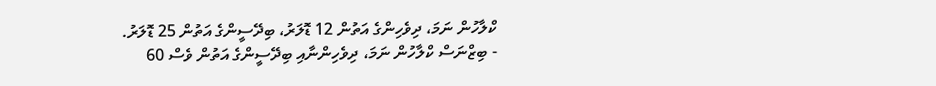ކްލާހުން ނަމަ، ދިވެހިންގެ އަތުން 12 ޑޮލަރު، ބިދޭސީންގެ އަތުން 25 ޑޮލަރު.
- ބިޒްނަސް ކްލާހުން ނަމަ، ދިވެހިންނާއި ބިދޭސީންގެ އަތުން ވެސް 60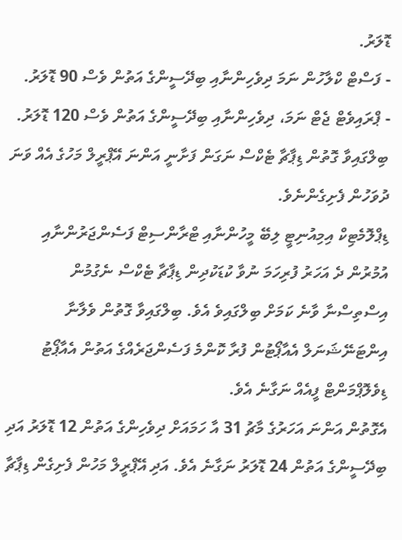ޑޮލަރު.
- ފަސްޓް ކްލާހުން ނަމަ ދިވެހިންނާއި ބިދޭސީންގެ އަތުން ވެސް 90 ޑޮލަރު.
- ޕްރައިވެޓް ޖެޓް ނަމަ، ދިވެހިންނާއި ބިދޭސީންގެ އަތުން ވެސް 120 ޑޮލަރު.
ބިލްގައިވާ ގޮތުން ޑިޕާޗާ ޓެކްސް ނަގަން ފަށާނީ އަންނަ އޭޕްރީލް މަހުގެ އެއް ވަނަ ދުވަހުން ފެށިގެންނެވެ.
ޑިޕްލޮމެޓިކް އިމިއުނިޓީ ލިބޭ މީހުންނާއި ޓްރާންސިޓް ފަސެންޖަރުންނާއި އުމުރުން ދެ އަހަރު ފުރިހަމަ ނުވާ ކުޑަކުދިން ޑިޕާޗާ ޓެކްސް ނެގުމުން އިސްތިސްނާ ވާނެ ކަމަށް ބިލްގައިވެ އެވެ. ބިލްގައިވާ ގޮތުން ވެލާނާ އިންޓަނޭޝަނަލް އެއާޕޯޓުން ފުރާ ކޮންމެ ފަސެންޖަރެއްގެ އަތުން އެއާޕޯޓު ޑިވެލޮޕްމަންޓް ފީއެއް ނަގާނެ އެވެ.
އެގޮތުން އަންނަ އަހަރުގެ މާޗު 31 އާ ހަމައަށް ދިވެހިންގެ އަތުން 12 ޑޮލަރު އަދި ބިދޭސީންގެ އަތުން 24 ޑޮލަރު ނަގާނެ އެވެ. އަދި އޭޕްރީލް މަހުން ފެށިގެން ޑިޕާޗާ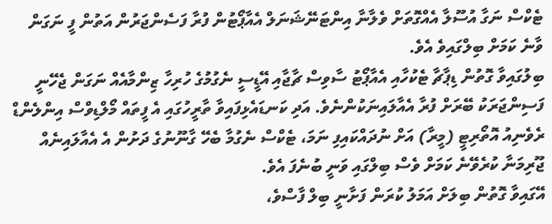ޓެކްސް ނަގާ އުސޫލާ އެއްގޮތަށް ވެލާނާ އިންޓަނޭޝަނަލް އެއާޕޯޓުން ފުރާ ފަސެންޖަރުން އަތުން ފީ ނަގަން ވާނެ ކަމަށް ބިލްގައިވެ އެވެ.
ބިލުގައިވާ ގޮތުން ޑިޕާޗާ ޓެކުހާއި އެއާޕޯޓު ސާވިސް ޗާޖާއި އޭޑީސީ ނެގުމުގެ ހުރިހާ ޒިންމާއެއް ނަގަން ޖެހޭނީ ފަސިންޖަރަކު ބޭރަށް ފުރާ އެއާލައިނަކުންނެވެ. އަދި ކަނޑައެޅިފައިވާ ތާރީހުގައި އެ ފީތައް މޯލްޑިވްސް އިންލެންޑް ރެވެނިއު އޮތޯރިޓީ (މީރާ) އަށް ނުދައްކައިފި ނަމަ، ޓެކްސް ނެގުމާ ބެހޭ ގާނޫނުގެ ދަށުން އެ އެއާލައިނެއް ޖޫރިމަނާ ކުރެވޭނެ ކަމަށް ވެސް ބިލްގައި ވަނީ ބުނެފަ އެވެ.
އޭގައިވާ ގޮތުން ބިލަށް އަމަލު ކުރަން ފަށާނީ ބިލް ފާސްވެ،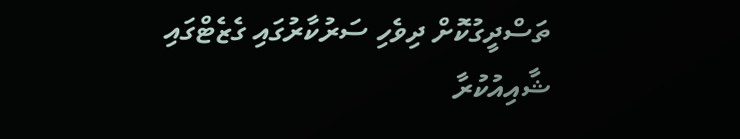ތަސްދީގުކޮށް ދިވެހި ސަރުކާރުގައި ގެޒެޓްގައި ޝާއިއުކުރާ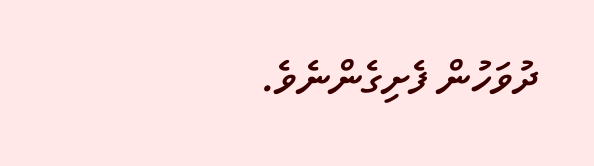ދުވަހުން ފެށިގެންނެވެ.